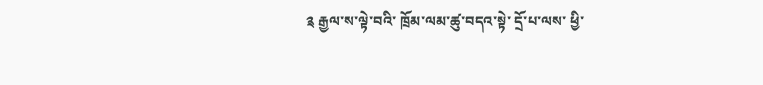༉ རྒྱལ་ས་ལྟེ་བའི་ ཁྲོམ་ལམ་ཚུ་བདའ་སྟེ་ དྲོ་པ་ལས་ ཕྱི་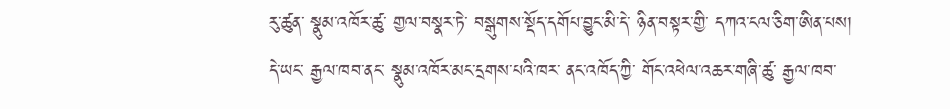རུ་ཚུན་ སྣུམ་འཁོར་ཚུ་ གྱལ་བསྣར་ཏེ་ བསྒུགས་སྡོད་དགོཔ་བྱུང་མི་དེ་ ཉིན་བསྟར་གྱི་ དཀའ་ངལ་ཅིག་ཨིན་པས།
དེ་ཡང་ རྒྱལ་ཁབ་ནང་ སྣུམ་འཁོར་མང་དྲགས་པའི་ཁར་ ནང་འཁོད་ཀྱི་ གོང་འཕེལ་འཆར་གཞི་ཚུ་ རྒྱལ་ཁབ་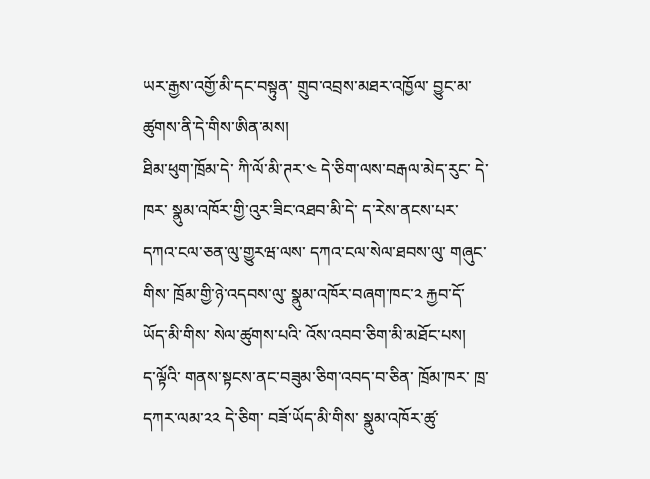ཡར་རྒྱས་འགྱོ་མི་དང་བསྟུན་ གྲུབ་འབྲས་མཐར་འཁྱོལ་ བྱུང་མ་ཚུགས་ནི་དེ་གིས་ཨིན་མས།
ཐིམ་ཕུག་ཁྲོམ་དེ་ ཀི་ལོ་མི་ཊར་༤ དེ་ཅིག་ལས་བརྒལ་མེད་རུང་ དེ་ཁར་ སྣུམ་འཁོར་གྱི་འུར་ཟིང་འཐབ་མི་དེ་ ད་རེས་ནངས་པར་ དཀའ་ངལ་ཅན་ལུ་གྱུརཝ་ལས་ དཀའ་ངལ་སེལ་ཐབས་ལུ་ གཞུང་གིས་ ཁྲོམ་གྱི་ཉེ་འདབས་ལུ་ སྣུམ་འཁོར་བཞག་ཁང་༢ རྐྱབ་དོ་ཡོད་མི་གིས་ སེལ་ཚུགས་པའི་ འོས་འབབ་ཅིག་མི་མཐོང་པས།
ད་ལྟོའི་ གནས་སྟངས་ནང་བཟུམ་ཅིག་འབད་བ་ཅིན་ ཁྲོམ་ཁར་ ཁྲ་དཀར་ལམ་༢༢ དེ་ཅིག་ བཟོ་ཡོད་མི་གིས་ སྣུམ་འཁོར་ཚུ་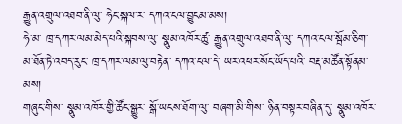རྒྱུན་འགྲུལ་འཐབ་ནི་ལུ་ ཧེང་སྐལ་ར་ དཀའ་ངལ་བྱུངམ་མས།
ཧེ་མ་ ཁྲ་དཀར་ལམ་མེད་པའི་སྐབས་ལུ་ སྣུམ་འཁོར་ཚུ་ རྒྱུན་འགྲུལ་འཐབ་ནི་ལུ་ དཀའ་ངལ་སྦོམ་ཅིག་ མ་ཐོན་ཏེ་འབད་རུང་ ཁྲ་དཀར་ལམ་ལུ་བརྟེན་ དཀའ་ངལ་དེ་ ཡར་འཕར་སོང་ཡོད་པའི་ བརྡ་མཚོན་སྟོནམ་མས།
གཞུང་གིས་ སྣུམ་འཁོར་གྱི་ཚོང་སྒྱུར་ སྒོ་ཡངས་ཐོག་ལུ་ བཞག་མི་གིས་ ཉིན་བསྟར་བཞིན་དུ་ སྣུམ་འཁོར་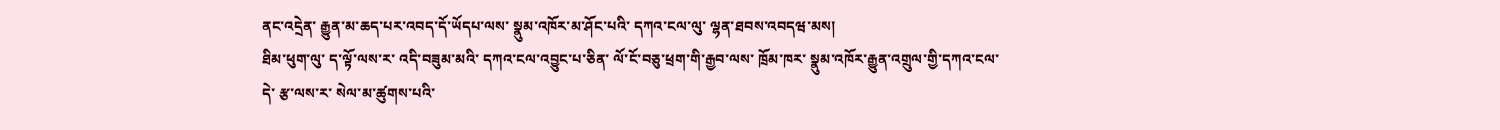ནང་འདྲེན་ རྒྱུན་མ་ཆད་པར་འབད་དོ་ཡོདཔ་ལས་ སྣུམ་འཁོར་མ་ཤོང་པའི་ དཀའ་ངལ་ལུ་ ལྷན་ཐབས་འབདཝ་མས།
ཐིམ་ཕུག་ལུ་ ད་ལྟོ་ལས་ར་ འདི་བཟུམ་མའི་ དཀའ་ངལ་འབྱུང་པ་ཅིན་ ལོ་ངོ་བཅུ་ཕྲག་གི་རྒྱབ་ལས་ ཁྲོམ་ཁར་ སྣུམ་འཁོར་རྒྱུན་འགྲུལ་གྱི་དཀའ་ངལ་དེ་ རྩ་ལས་ར་ སེལ་མ་ཚུགས་པའི་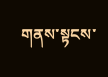གནས་སྟངས་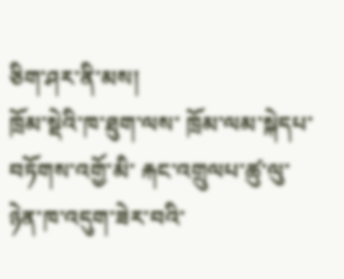ཅིག་ཤར་ནི་མས།
ཁྲོམ་སྡེའི་ཁ་ཐུག་ལས་ ཁྲོམ་ལམ་སྐེདཔ་བཏོགས་འགྱོ་མི་ རྐང་འགྲུལཔ་ཚུ་ལུ་ ཉེན་ཁ་འདུག་ཟེར་བའི་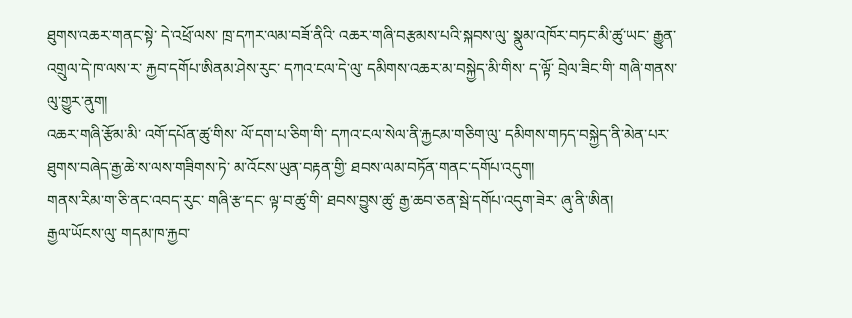ཐུགས་འཆར་གནང་སྟེ་ དེ་འཕྲོ་ལས་ ཁྲ་དཀར་ལམ་བཟོ་ནིའི་ འཆར་གཞི་བརྩམས་པའི་སྐབས་ལུ་ སྣུམ་འཁོར་བཏང་མི་ཚུ་ཡང་ རྒྱུན་འགྲུལ་དེ་ཁ་ལས་ར་ རྐྱབ་དགོཔ་ཨིནམ་ཤེས་རུང་ དཀའ་ངལ་དེ་ལུ་ དམིགས་འཆར་མ་བསྐྱེད་མི་གིས་ ད་ལྟོ་ བྲེལ་ཟིང་གི་ གཞི་གནས་ལུ་གྱུར་ནུག།
འཆར་གཞི་རྩོམ་མི་ འགོ་དཔོན་ཚུ་གིས་ ལོ་དག་པ་ཅིག་གི་ དཀའ་ངལ་སེལ་ནི་རྐྱངམ་གཅིག་ལུ་ དམིགས་གཏད་བསྐྱེད་ནི་མེན་པར་ ཐུགས་བཞེད་རྒྱ་ཆེ་ས་ལས་གཟིགས་ཏེ་ མ་འོངས་ཡུན་བརྟན་གྱི་ ཐབས་ལམ་བཏོན་གནང་དགོཔ་འདུག།
གནས་རིམ་ག་ཅི་ནང་འབད་རུང་ གཞི་རྩ་དང་ ལྟ་བ་ཚུ་གི་ ཐབས་བྱུས་ཚུ་ རྒྱ་ཆབ་ཅན་སྦེ་དགོཔ་འདུག་ཟེར་ ཞུ་ནི་ཨིན།
རྒྱལ་ཡོངས་ལུ་ གདམ་ཁ་རྐྱབ་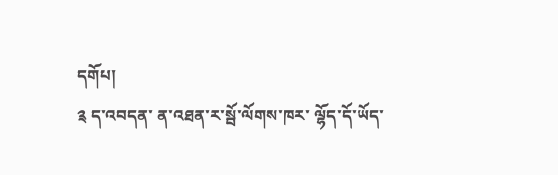དགོཔ།
༉ ད་འབདན་ ན་འཐན་ར་སྦོ་ལོགས་ཁར་ ལྷོད་དོ་ཡོད་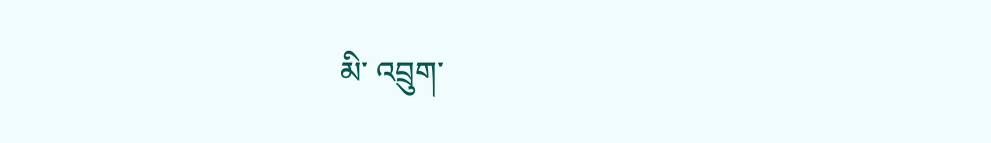མི་ འབྲུག་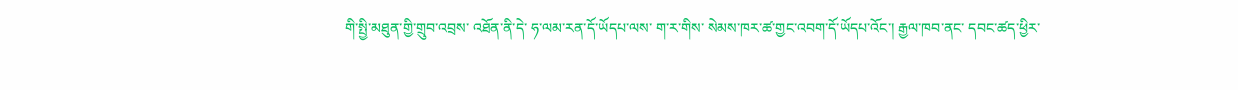གི་སྤྱི་མཐུན་གྱི་གྲུབ་འབྲས་ འཐོན་ནི་དེ་ ཧ་ལམ་རན་དོ་ཡོདཔ་ལས་ ག་ར་གིས་ སེམས་ཁར་ཚ་གྱང་འབག་དོ་ཡོདཔ་འོང་། རྒྱལ་ཁབ་ནང་ དབང་ཚད་ཕྱིར་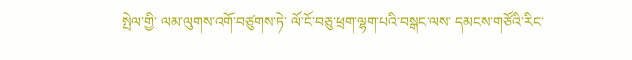སྤེལ་གྱི་ ལམ་ལུགས་འགོ་བཙུགས་ཏེ་ ལོ་ངོ་བཅུ་ཕྲག་ལྷག་པའི་བསྒང་ལས་ དམངས་གཙོའི་རིང་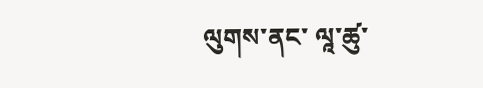ལུགས་ནང་ ལཱ་ཚུ་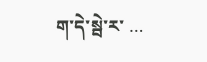ག་དེ་སྦེ་ར་ …